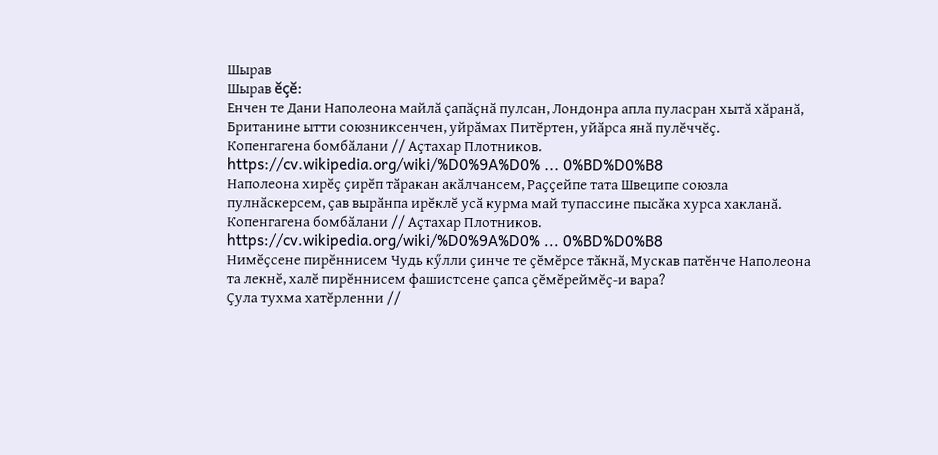Шырав
Шырав ĕçĕ:
Енчен те Дани Наполеона майлӑ ҫапӑҫнӑ пулсан, Лондонра апла пуласран хытӑ хӑранӑ, Британине ытти союзниксенчен, уйрӑмах Питӗртен, уйӑрса янӑ пулӗччӗҫ.
Копенгагена бомбӑлани // Аҫтахар Плотников. https://cv.wikipedia.org/wiki/%D0%9A%D0% ... 0%BD%D0%B8
Наполеона хирӗҫ ҫирӗп тӑракан акӑлчансем, Раҫҫейпе тата Швеципе союзла пулнӑскерсем, ҫав вырӑнпа ирӗклӗ усӑ курма май тупассине пысӑка хурса хакланӑ.
Копенгагена бомбӑлани // Аҫтахар Плотников. https://cv.wikipedia.org/wiki/%D0%9A%D0% ... 0%BD%D0%B8
Нимӗҫсене пирӗннисем Чудь кӳлли ҫинче те ҫӗмӗрсе тӑкнӑ, Мускав патӗнче Наполеона та лекнӗ, халӗ пирӗннисем фашистсене ҫапса ҫӗмӗреймӗҫ-и вара?
Ҫула тухма хатӗрленни //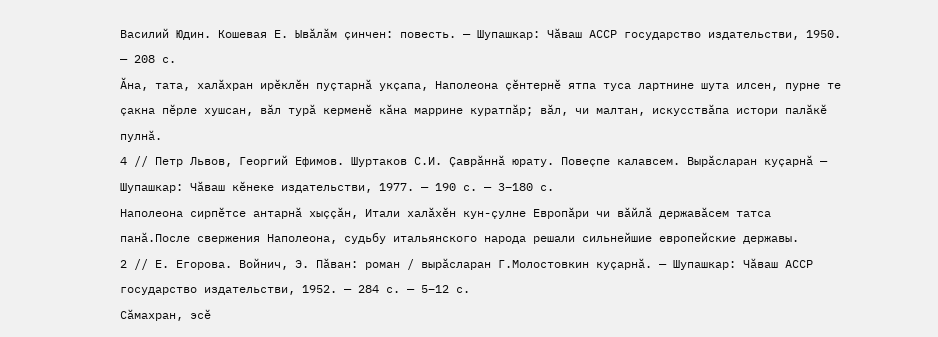Василий Юдин. Кошевая Е. Ывӑлӑм ҫинчен: повесть. — Шупашкар: Чӑваш АССР государство издательстви, 1950. — 208 с.
Ӑна, тата, халӑхран ирӗклӗн пуҫтарнӑ укҫапа, Наполеона ҫӗнтернӗ ятпа туса лартнине шута илсен, пурне те ҫакна пӗрле хушсан, вӑл турӑ керменӗ кӑна маррине куратпӑр; вӑл, чи малтан, искусствӑпа истори палӑкӗ пулнӑ.
4 // Петр Львов, Георгий Ефимов. Шуртаков С.И. Ҫаврӑннӑ юрату. Повеҫпе калавсем. Вырӑсларан куҫарнӑ — Шупашкар: Чӑваш кӗнеке издательстви, 1977. — 190 с. — 3–180 с.
Наполеона сирпӗтсе антарнӑ хыҫҫӑн, Итали халӑхӗн кун-ҫулне Европӑри чи вӑйлӑ державӑсем татса панӑ.После свержения Наполеона, судьбу итальянского народа решали сильнейшие европейские державы.
2 // Е. Егорова. Войнич, Э. Пӑван: роман / вырӑсларан Г.Молостовкин куҫарнӑ. — Шупашкар: Чӑваш АССР государство издательстви, 1952. — 284 с. — 5–12 с.
Сӑмахран, эсӗ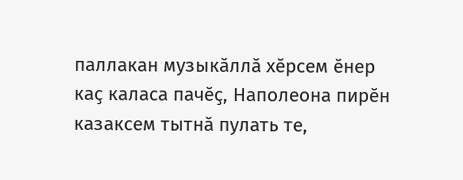паллакан музыкӑллӑ хӗрсем ӗнер каҫ каласа пачӗҫ, Наполеона пирӗн казаксем тытнӑ пулать те,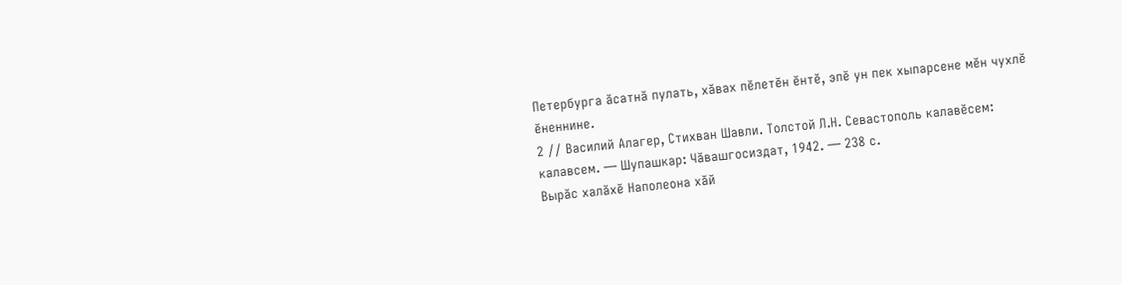Петербурга ӑсатнӑ пулать, хӑвах пӗлетӗн ӗнтӗ, эпӗ ун пек хыпарсене мӗн чухлӗ ӗненнине.
2 // Василий Алагер, Стихван Шавли. Толстой Л.Н. Севастополь калавӗсем: калавсем. — Шупашкар: Чӑвашгосиздат, 1942. — 238 с.
Вырӑс халӑхӗ Наполеона хӑй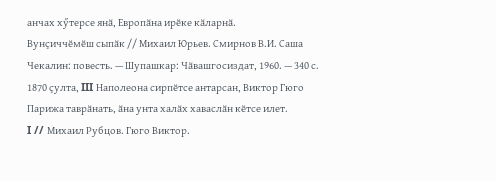анчах хӳтерсе янӑ, Европӑна ирӗке кӑларнӑ.
Вунҫиччӗмӗш сыпӑк // Михаил Юрьев. Смирнов В.И. Саша Чекалин: повесть. — Шупашкар: Чӑвашгосиздат, 1960. — 340 с.
1870 ҫулта, III Наполеона сирпӗтсе антарсан, Виктор Гюго Парижа таврӑнать, ӑна унта халӑх хаваслӑн кӗтсе илет.
I // Михаил Рубцов. Гюго Виктор.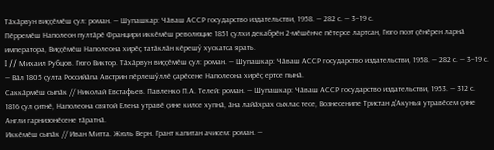Тӑхӑрвун виҫҫӗмӗш ҫул: роман. — Шупашкар: Чӑваш АССР государство издательстви, 1958. — 282 с. — 3–19 с.
Пӗрремӗш Наполеон пултӑрӗ Францири иккӗмӗш революцие 1851 ҫулхи декабрӗн 2-мӗшӗнче пӗтерсе лартсан, Гюго поэт ҫӗнӗрен ларнӑ императора, Виҫҫӗмӗш Наполеона хирӗҫ татӑклӑн кӗрешӳ хускатса ярать.
I // Михаил Рубцов. Гюго Виктор. Тӑхӑрвун виҫҫӗмӗш ҫул: роман. — Шупашкар: Чӑваш АССР государство издательстви, 1958. — 282 с. — 3–19 с.
— Вӑл 1805 ҫулта Российӑпа Австрин пӗрлешӳллӗ ҫарӗсене Наполеона хирӗҫ ертсе пынӑ.
Саккӑрмӗш сыпӑк // Николай Евстафьев. Павленко П.А. Телей: роман. — Шупашкар: Чӑваш АССР государство издательстви, 1953. — 312 с.
1816 ҫул ҫитнӗ, Наполеона святой Елена утравӗ ҫине килсе хупнӑ, ӑна лайӑхрах сыхлас тесе, Вознесенипе Тристан д'Акунья утравӗсем ҫине Англи гарнизонӗсене тӑратнӑ.
Иккӗмӗш сыпӑк // Иван Митта. Жюль Верн. Грант капитан ачисем: роман. —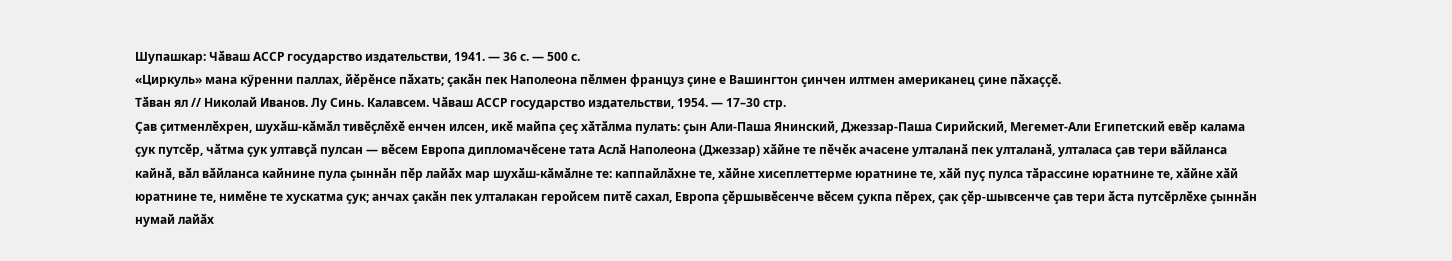Шупашкар: Чӑваш АССР государство издательстви, 1941. — 36 с. — 500 с.
«Циркуль» мана кӳренни паллах, йӗрӗнсе пӑхать; ҫакӑн пек Наполеона пӗлмен француз ҫине е Вашингтон ҫинчен илтмен американец ҫине пӑхаҫҫӗ.
Тӑван ял // Николай Иванов. Лу Синь. Калавсем. Чӑваш АССР государство издательстви, 1954. — 17–30 стр.
Ҫав ҫитменлӗхрен, шухӑш-кӑмӑл тивӗҫлӗхӗ енчен илсен, икӗ майпа ҫеҫ хӑтӑлма пулать: ҫын Али-Паша Янинский, Джеззар-Паша Сирийский, Мегемет-Али Египетский евӗр калама ҫук путсӗр, чӑтма ҫук ултавҫӑ пулсан — вӗсем Европа дипломачӗсене тата Аслӑ Наполеона (Джеззар) хӑйне те пӗчӗк ачасене улталанӑ пек улталанӑ, улталаса ҫав тери вӑйланса кайнӑ, вӑл вӑйланса кайнине пула ҫыннӑн пӗр лайӑх мар шухӑш-кӑмӑлне те: каппайлӑхне те, хӑйне хисеплеттерме юратнине те, хӑй пуҫ пулса тӑрассине юратнине те, хӑйне хӑй юратнине те, нимӗне те хускатма ҫук; анчах ҫакӑн пек улталакан геройсем питӗ сахал, Европа ҫӗршывӗсенче вӗсем ҫукпа пӗрех, ҫак ҫӗр-шывсенче ҫав тери ӑста путсӗрлӗхе ҫыннӑн нумай лайӑх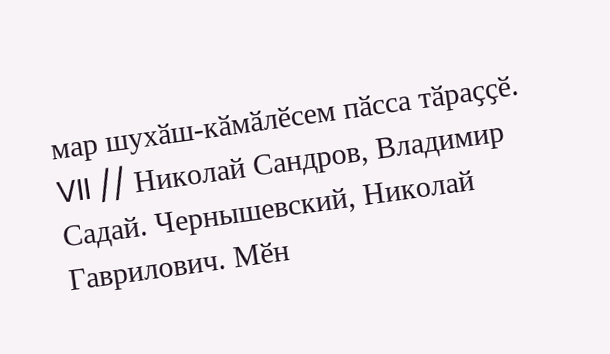мар шухӑш-кӑмӑлӗсем пӑсса тӑраҫҫӗ.
VII // Николай Сандров, Владимир Садай. Чернышевский, Николай Гаврилович. Мӗн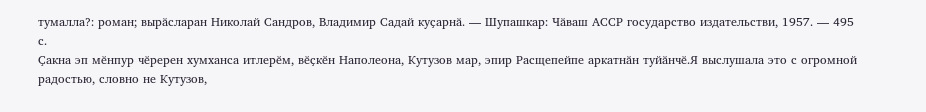тумалла?: роман; вырӑсларан Николай Сандров, Владимир Садай куҫарнӑ. — Шупашкар: Чӑваш АССР государство издательстви, 1957. — 495 с.
Ҫакна эп мӗнпур чӗререн хумханса итлерӗм, вӗҫкӗн Наполеона, Кутузов мар, эпир Расщепейпе аркатнӑн туйӑнчӗ.Я выслушала это с огромной радостью, словно не Кутузов,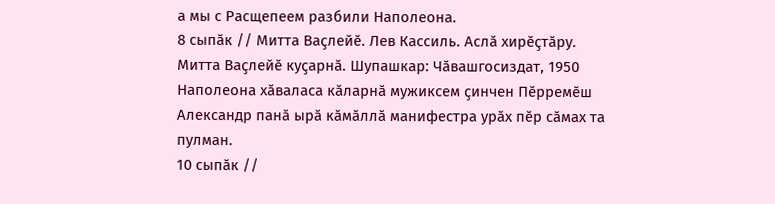а мы с Расщепеем разбили Наполеона.
8 сыпӑк // Митта Ваҫлейӗ. Лев Кассиль. Аслӑ хирӗҫтӑру. Митта Ваҫлейӗ куҫарнӑ. Шупашкар: Чӑвашгосиздат, 1950
Наполеона хӑваласа кӑларнӑ мужиксем ҫинчен Пӗрремӗш Александр панӑ ырӑ кӑмӑллӑ манифестра урӑх пӗр сӑмах та пулман.
10 сыпӑк //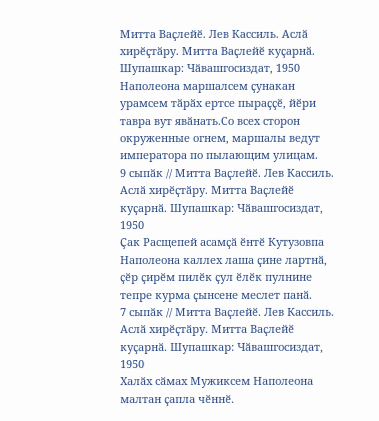Митта Ваҫлейӗ. Лев Кассиль. Аслӑ хирӗҫтӑру. Митта Ваҫлейӗ куҫарнӑ. Шупашкар: Чӑвашгосиздат, 1950
Наполеона маршалсем ҫунакан урамсем тӑрӑх ертсе пыраҫҫӗ, йӗри тавра вут явӑнать.Со всех сторон окруженные огнем, маршалы ведут императора по пылающим улицам.
9 сыпӑк // Митта Ваҫлейӗ. Лев Кассиль. Аслӑ хирӗҫтӑру. Митта Ваҫлейӗ куҫарнӑ. Шупашкар: Чӑвашгосиздат, 1950
Ҫак Расщепей асамҫӑ ӗнтӗ Кутузовпа Наполеона каллех лаша ҫине лартнӑ, ҫӗр ҫирӗм пилӗк ҫул ӗлӗк пулнине тепре курма ҫынсене меслет панӑ.
7 сыпӑк // Митта Ваҫлейӗ. Лев Кассиль. Аслӑ хирӗҫтӑру. Митта Ваҫлейӗ куҫарнӑ. Шупашкар: Чӑвашгосиздат, 1950
Халӑх сӑмах Мужиксем Наполеона малтан ҫапла чӗннӗ.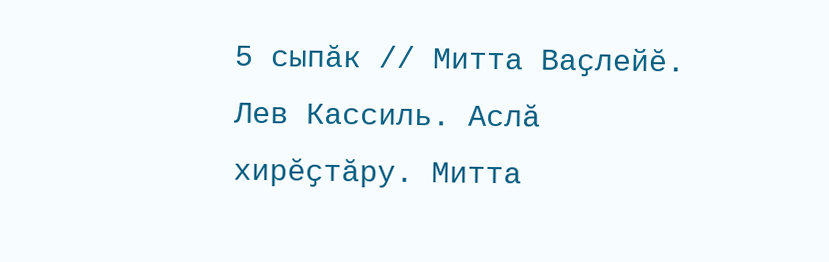5 сыпӑк // Митта Ваҫлейӗ. Лев Кассиль. Аслӑ хирӗҫтӑру. Митта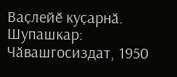Ваҫлейӗ куҫарнӑ. Шупашкар: Чӑвашгосиздат, 1950